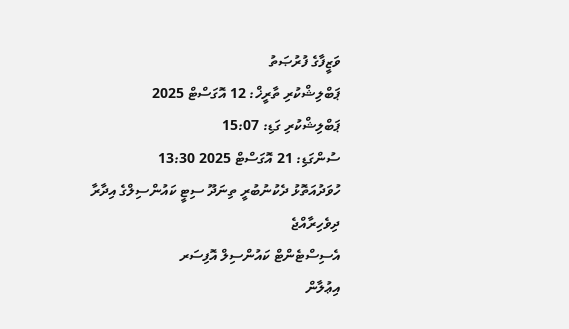ވަޒީފާގެ ފުރުޞަތު
ޕަބްލިޝްކުރި ތާރީޚް: 12 އޮގަސްޓް 2025
ޕަބްލިޝްކުރި ގަޑި: 15:07
ސުންގަޑި: 21 އޮގަސްޓް 2025 13:30
ހުވަދުއަތޮޅު ދެކުނުބުރީ ތިނަދޫ ސިޓީ ކައުންސިލްގެ އިދާރާ
ދިވެހިރާއްޖެ
އެސިސްޓެންޓް ކައުންސިލް އޮފިސަރ
އިޢުލާން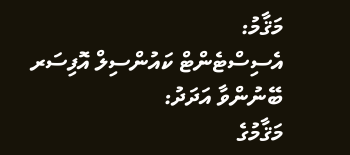މަޤާމު:
އެސިސްޓެންޓް ކައުންސިލް އޮފިސަރ
ބޭނުންވާ އަދަދު:
މަޤާމުގެ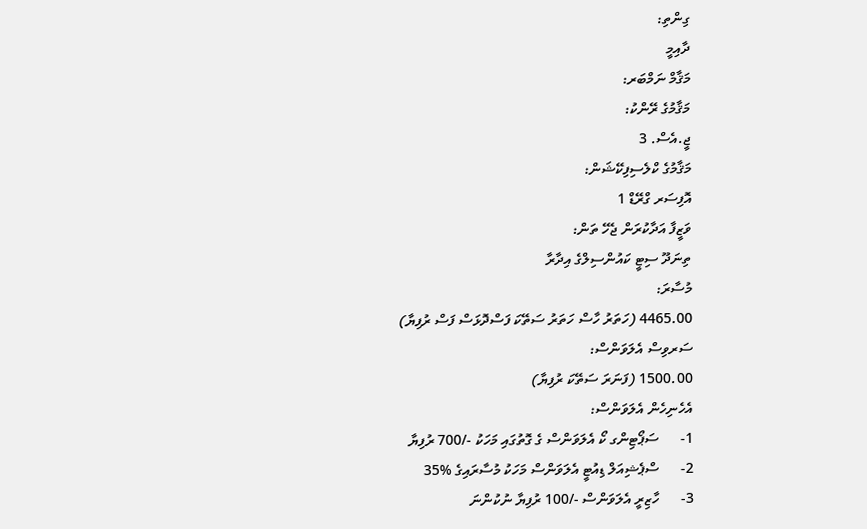ގިންތި:
ދާއިމީ
މަޤާމް ނަމްބަރ:
މަޤާމުގެ ރޭންކު:
ޖީ.އެސް. 3
މަޤާމުގެ ކްލެސިފިކޭޝަން:
އޮފިސަރ ގްރޭޑް 1
ވަޒީފާ އަދާކުރަން ޖެހޭ ތަން:
ތިނަދޫ ސިޓީ ކައުންސިލްގެ އިދާރާ
މުސާރަ:
4465.00 (ހަތަރު ހާސް ހަތަރު ސަތޭކަ ފަސްދޮޅަސް ފަސް ރުފިޔާ)
ސަރވިސް އެލަވަންސް:
1500.00 (ފަނަރަ ސަތޭކަ ރުފިޔާ)
އެހެނިހެން އެލަވަންސް:
1-      ސަޕޯޓިންގ ކޯ އެލަވަންސް ގެ ގޮތުގައި މަހަކު -/700 ރުފިޔާ
2-      ސްޕެޝިއަލް ޑިއުޓީ އެލަވަންސް މަހަކު މުސާރައިގެ %35
3-      ހާޒިރީ އެލަވަންސް -/100 ރުފިޔާ ނުކުންނަ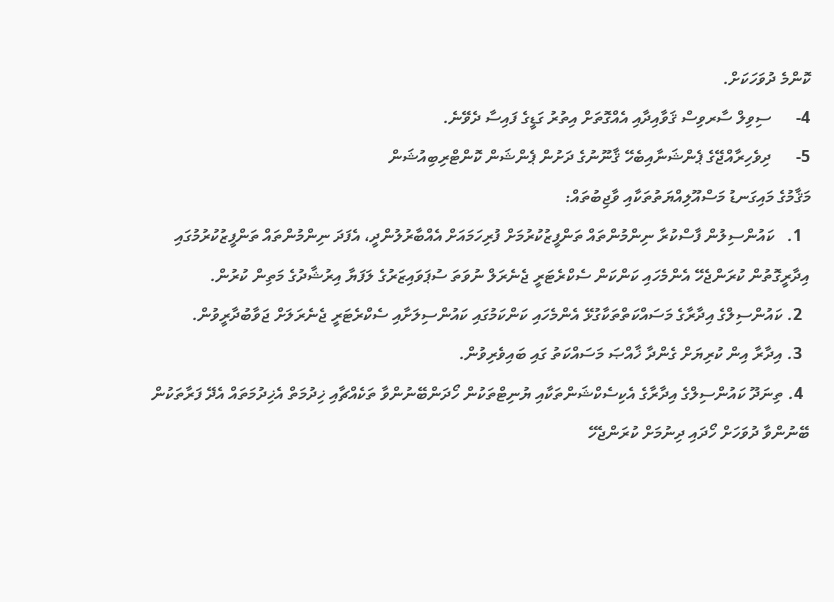ކޮންމެ ދުވަހަކަށް.
4-      ސިވިލް ސާރވިސް ޤަވާއިދާއި އެއްގޮތަށް އިތުރު ގަޑީގެ ފައިސާ ދެވޭނެ.
5-      ދިވެހިރާއްޖޭގެ ޕެންޝަނާއިބެހޭ ޤާނޫނުގެ ދަށުން ޕެންޝަން ކޮންޓްރިބިއުޝަން
މަޤާމުގެ މައިގަނޑު މަސްއޫލިއްޔަތުތަކާއި ވާޖިބުތައް:
  1.   ކައުންސިލުން ފާސްކުރާ ނިންމުންތައް ތަންފީޒުކުރުމަށް ފުރިހަމައަށް އެއްބާރުލުންދީ، އެފަދަ ނިންމުންތައް ތަންފީޒުކުރުމުގައި އިދާރީގޮތުން ކުރަންޖެހޭ އެންމެހައި ކަންކަން ސެކްރެޓަރީ ޖެނެރަލް ނުވަތަ ސުޕަވައިޒަރުގެ ލަފަޔާ އިރުޝާދުގެ މަތިން ކުރުން.
  2. ކައުންސިލްގެ އިދާރާގެ މަސައްކަތްތަކާގުޅޭ އެންމެހައި ކަންކަމުގައި ކައުންސިލަށާއި ސެކްރެޓަރީ ޖެނެރަލަށް ޖަވާބުދާރީވުން.
  3. އިދާރާ އިން ކުރިޔަށް ގެންދާ ޚާއްޞަ މަސައްކަތު ގައި ބައިވެރިވުން.
  4. ތިނަދޫ ކައުންސިލްގެ އިދާރާގެ އެކިސެކްޝަންތަކާއި ޔުނިޓްތަކުން ހޯދަންބޭނުންވާ ތަކެއްޗާއި ޚިދުމަތް އެޚިދުމަތައް އެދޭ ފަރާތަކުން ބޭނުންވާ ދުވަހަށް ހޯދައި ދިނުމަށް ކުރަންޖެހޭ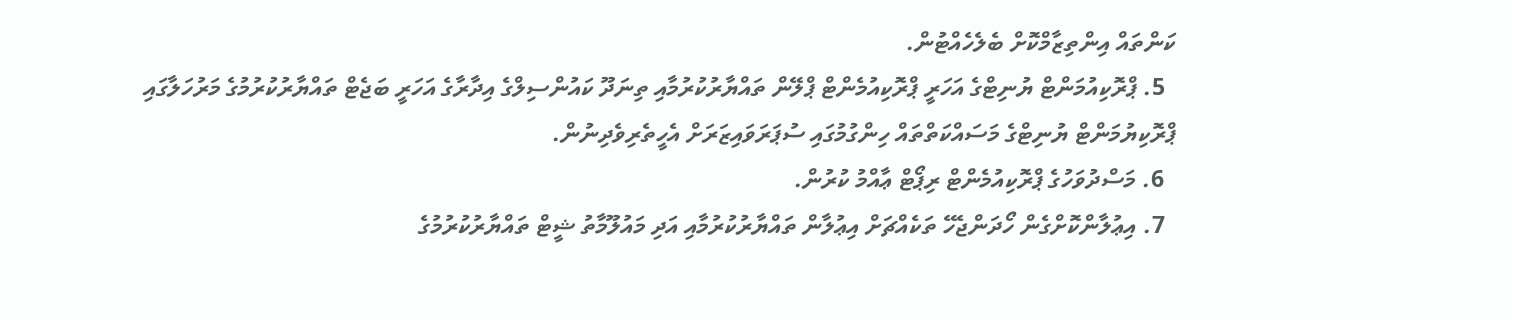ކަންތައް އިންތިޒާމްކޮށް ބެލެހެއްޓުން.
  5. ޕްރޮކިއުމަންޓް ޔުނިޓްގެ އަހަރީ ޕްރޮކިއުމެންޓް ޕްލޭން ތައްޔާރުކުރުމާއި ތިނަދޫ ކައުންސިލްގެ އިދާރާގެ އަހަރީ ބަޖެޓް ތައްޔާރުކުރުމުގެ މަރުހަލާގައި ޕްރޮކިޔުމަންޓް ޔުނިޓްގެ މަސައްކަތްތައް ހިންގުމުގައި ސުޕަރަވައިޒަރަށް އެހީތެރިވެދިނުން.
  6. މަސްދުވަހުގެ ޕްރޮކިއުމެންޓް ރިޕޯޓް ޢާއްމު ކުރުން.
  7. އިޢުލާންކޮށްގެން ހޯދަންޖެހޭ ތަކެއްޗަށް އިޢުލާން ތައްޔާރުކުރުމާއި އަދި މައުލޫމާތު ޝީޓް ތައްޔާރުކުރުމުގެ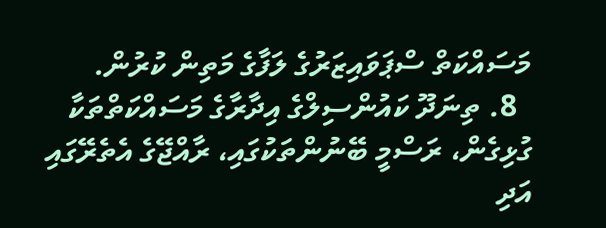މަސައްކަތް ސްޕަވައިޒަރުގެ ލަފާގެ މަތިން ކުރުން.
  8. ތިނަދޫ ކައުންސިލްގެ އިދާރާގެ މަސައްކަތްތަކާ ގުޅިގެން، ރަސްމީ ބޭނުންތަކުގައި، ރާއްޖޭގެ އެތެރޭގައި އަދި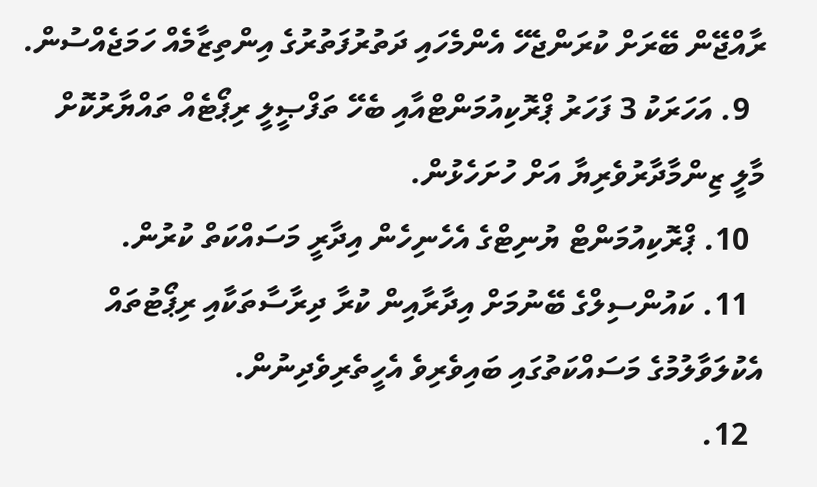ރާއްޖޭން ބޭރަށް ކުރަންޖެހޭ އެންމެހައި ދަތުރުފަތުރުގެ އިންތިޒާމެއް ހަމަޖެއްސުން.
  9. އަހަރަކު 3 ފަހަރު ޕްރޮކިއުމަންޓްއާއި ބެހޭ ތަފްޞީލީ ރިޕޯޓެއް ތައްޔާރުކޮށް މާލީ ޒިންމާދާރުވެރިޔާ އަށް ހުށަހެޅުން.
  10. ޕްރޮކިއުމަންޓް ޔުނިޓްގެ އެހެނިހެން އިދާރީ މަސައްކަތް ކުރުން.
  11. ކައުންސިލްގެ ބޭނުމަށް އިދާރާއިން ކުރާ ދިރާސާތަކާއި ރިޕޯޓުތައް އެކުލަވާލުމުގެ މަސައްކަތުގައި ބައިވެރިވެ އެހީތެރިވެދިނުން.
  12.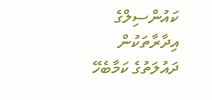ކައުންސިލްގެ އިދާރާތަކުން ދައުލަތުގެ ކަމާބެހޭ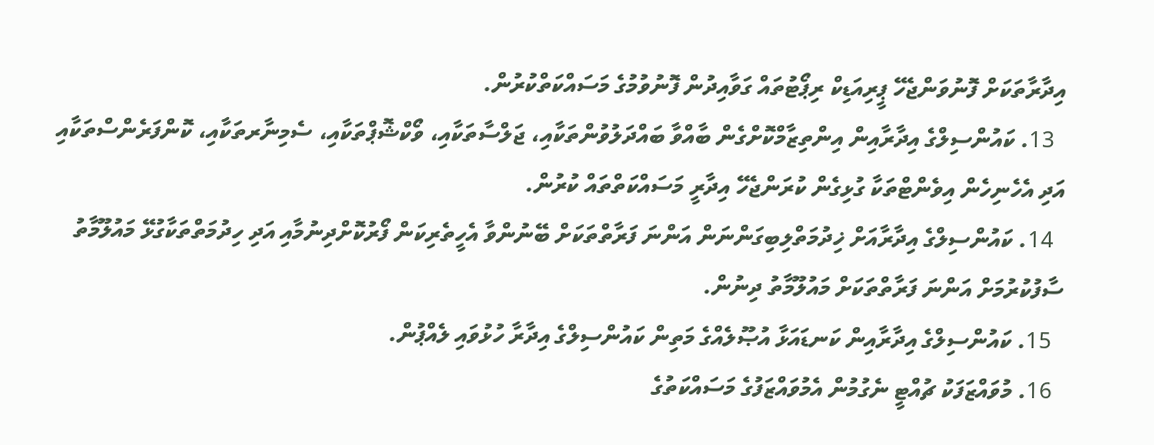އިދާރާތަކަށް ފޮނުވަންޖެހޭ ޕީރިއަޑިކް ރިޕޯޓުތައް ގަވާއިދުން ފޮނުވުމުގެ މަސައްކަތްކުރުން.
  13. ކައުންސިލްގެ އިދާރާއިން އިންތިޒާމްކޮށްގެން ބާއްވާ ބައްދަލުވުންތަކާއި، ޖަލްސާތަކާއި، ވޯކްޝޮޕްތަކާއި، ސެމިނާރތަކާއި، ކޮންފަރެންސްތަކާއި އަދި އެހެނިހެން އިވެންޓްތަކާ ގުޅިގެން ކުރަންޖެހޭ އިދާރީ މަސައްކަތްތައް ކުރުން.
  14. ކައުންސިލްގެ އިދާރާއަށް ޚިދުމަތްލިބިގަންނަން އަންނަ ފަރާތްތަކަށް ބޭނުންވާ އެހީތެރިކަން ފޯރުކޮށްދިނުމާއި އަދި ހިދުމަތްތަކާގުޅޭ މައުލޫމާތު ސާފުކުރުމަށް އަންނަ ފަރާތްތަކަށް މައުލޫމާތު ދިނުން.
  15. ކައުންސިލްގެ އިދާރާއިން ކަނޑައަޅާ އުޞޫލެއްގެ މަތިން ކައުންސިލްގެ އިދާރާ ހުޅުވައި ލެއްޕުން.
  16. މުވައްޒަފަކު ޗުއްޓީ ނެގުމުން އެމުވައްޒަފުގެ މަސައްކަތުގެ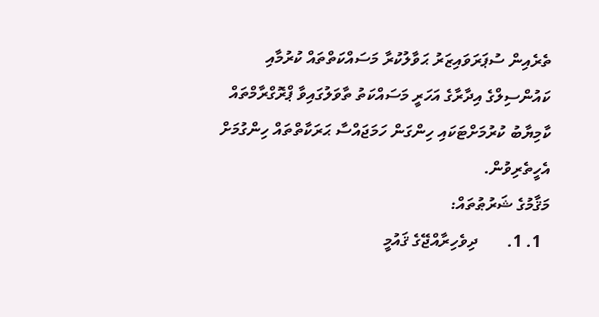ތެރެއިން ސުޕަރަވައިޒަރު ޙަވާލުކުރާ މަސައްކަތްތައް ކުރުމާއި ކައުންސިލްގެ އިދާރާގެ އަހަރީ މަސައްކަތު ތާވަލުގައިވާ ޕްރޮގްރާމްތައް ކާމިޔާބު ކުރުމަށްޓަކައި ހިންގަން ހަމަޖައްސާ ޙަރަކާތްތައް ހިންގުމަށް އެހީތެރިވުން.
މަޤާމުގެ ޝަރުޠުތައް:
  1. 1.       ދިވެހިރާއްޖޭގެ ޤައުމީ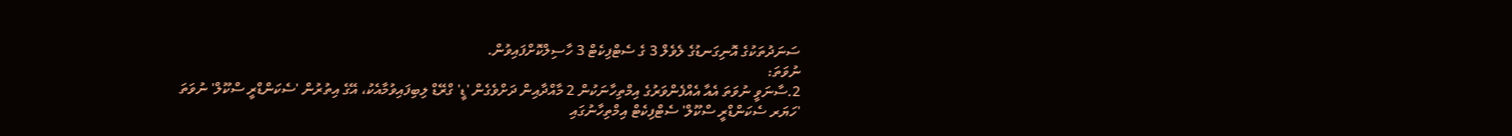ސަނަދުތަކުގެ އޮނިގަނޑުގެ ލެވެލް 3 ގެ ސެޓްފިކެޓް 3 ހާސިލްކޮށްފައިވުން.
ނުވަތަ:
2.ސާނަވީ ނުވަތަ އެއާ އެއްފެންވަރުގެ އިމްތިހާނަކުން 2 މާއްދާއިން ދަށްވެގެން 'ޑީ' ގްރޭޑް ލިބިފައިވުމާއެކު، އޭގެ އިތުރުން 'ސެކަންޑްރީ ސްކޫލް' ނުވަތަ 'ހަޔަރ ސެކަންޑްރީ ސްކޫލް' ސެޓްފިކެޓް އިމްތިހާނުގައި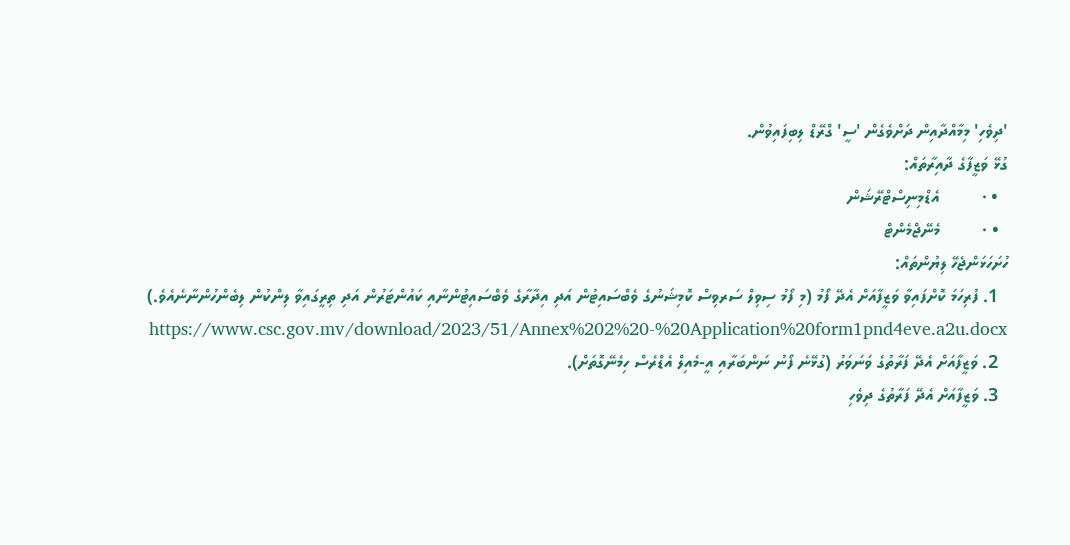'ދިވެހި' މިމާއްދާއިން ދަށްވެގެން 'ސީ' ގްރޭޑް ލިބިފައިވުން.
ގުޅޭ ވަޒީފާގެ ދާއިރާތައް:
  • ·         އެޑްމިނިސްޓްރޭޝަން
  • ·         މެނޭޖްމެންޓް
ހުށަހަޅަންޖެހޭ ލިޔުންތައް:
  1. ފުރިހަމަ ކޮށްފައިވާ ވަޒީފާއަށް އެދޭ ފޯމު (މި ފޯމު ސިވިލް ސަރވިސް ކޮމިޝަނުގެ ވެބްސައިޓުން އަދި އިދާރާގެ ވެބްސައިޓުންނާއި ކައުންޓަރުން އަދި ތިރީގައިވާ ލިންކުން ލިބެންހުންނާނެއެވެ.)  https://www.csc.gov.mv/download/2023/51/Annex%202%20-%20Application%20form1pnd4eve.a2u.docx
  2. ވަޒީފާއަށް އެދޭ ފަރާތުގެ ވަނަވަރު (ގުޅޭނެ ފޯނު ނަންބަރާއި އީ-މެއިލް އެޑްރެސް ހިމެނޭގޮތަށް).
  3. ވަޒީފާއަށް އެދޭ ފަރާތުގެ ދިވެހި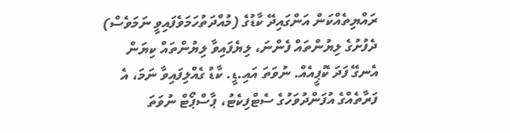ރައްޔިތެއްކަން އަންގައިދޭ ކާޑުގެ (މުއްދަތުހަމަވެފައިވީ ނަމަވެސް) ދެފުށުގެ ލިޔުންތައް ފެންނަ، ލިޔެފައިވާ ލިޔުންތައް ކިޔަން އެނގޭ ފަދަ ކޮޕީއެއް. ނުވަތަ އައި.ޑީ. ކާޑު ގެއްލިފައިވާ ނަމަ، އެ ފަރާތެއްގެ އުފަންދުވަހުގެ ސެޓްފިކެޓު، ޕާސްޕޯޓް ނުވަތަ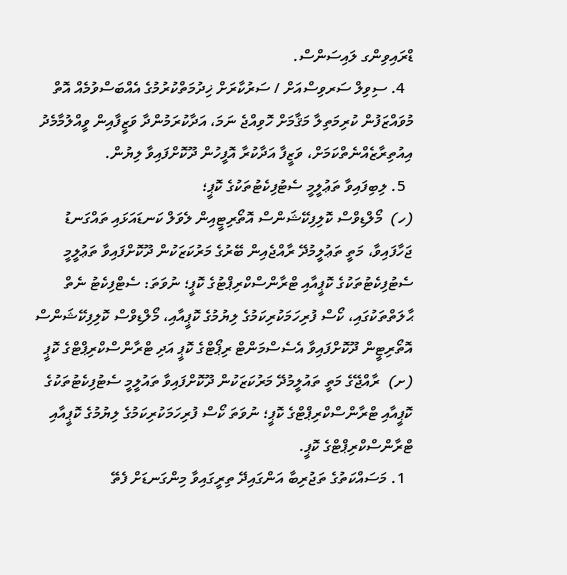ޑްރައިވިންގ ލައިސަންސް.
  4. ސިވިލް ސަރވިސްއަށް / ސަރުކާރަށް ޚިދުމަތްކުރުމުގެ އެއްބަސްވުމެއް އޮތް މުވައްޒަފުން ކުރިމަތިލާ މަޤާމަށް ހޮވިއްޖެ ނަމަ، އަދާކުރަމުންދާ ވަޒީފާއިން ވީއްލުމާމެދު އިއުތިރާޒެއްނެތްކަމަށް، ވަޒީފާ އަދާކުރާ އޮފީހުން ދޫކޮށްފައިވާ ލިޔުން.
  5. ލިބިފައިވާ ތަޢުލީމީ ސެޓުފިކެޓުތަކުގެ ކޮޕީ؛
(ހ)  މޯލްޑިވްސް ކޮލިފިކޭޝަންސް އޮތޯރިޓީއިން ލެވަލް ކަނޑައަޅައި ތައްގަނޑު ޖަހާފައިވާ، މަތީ ތަޢުލީމުދޭ ރާއްޖެއިން ބޭރުގެ މަރުކަޒަކުން ދޫކޮށްފައިވާ ތަޢުލީމީ ސެޓުފިކެޓުތަކުގެ ކޮޕީއާއި ޓްރާންސްކްރިޕްޓުގެ ކޮޕީ؛ ނުވަތަ: ސެޓްފިކެޓު ނެތް ޙާލަތްތަކުގައި، ކޯސް ފުރިހަމަކުރިކަމުގެ ލިޔުމުގެ ކޮޕީއާއި، މޯލްޑިވްސް ކޮލިފިކޭޝަންސް އޮތޯރިޓީން ދޫކޮށްފައިވާ އެސެސްމަންޓް ރިޕޯޓްގެ ކޮޕީ އަދި ޓްރާންސްކްރިޕްޓްގެ ކޮޕީ
(ށ)  ރާއްޖޭގެ މަތީ ތައުލީމުދޭ މަރުކަޒަކުން ދޫކޮށްފައިވާ ތައުލީމީ ސެޓުފިކެޓުތަކުގެ ކޮޕީއާއި ޓްރާންސްކްރިޕްޓްގެ ކޮޕީ؛ ނުވަތަ ކޯސް ފުރިހަމަކުރިކަމުގެ ލިޔުމުގެ ކޮޕީއާއި ޓްރާންސްކްރިޕްޓްގެ ކޮޕީ.
  1. މަސައްކަތުގެ ތަޖުރިބާ އަންގައިދޭ ތިރީގައިވާ މިންގަނޑަށް ފެތޭ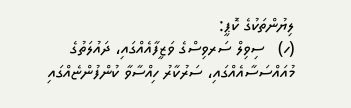ލިޔުންތަކުގެ ކޮޕީ:
(ހ)   ސިވިލް ސަރވިސްގެ ވަޒީފާއެއްގައި، ދައުލަތުގެ މުއައްސަސާއެއްގައި، ސަރުކާރު ހިއްސާވާ ކުންފުންޏެއްގައި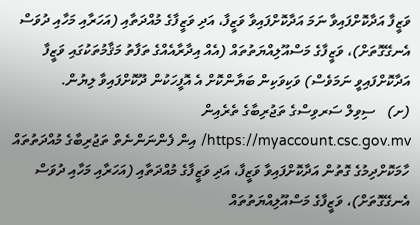ވަޒީފާ އަދާކޮށްފައިވާ ނަމަ އަދާކޮށްފައިވާ ވަޒީފާ، އަދި ވަޒީފާގެ މުއްދަތާއި (އަހަރާއި މަހާއި ދުވަސް އެނގޭގޮތަށް)، ވަޒީފާގެ މަސްއޫލިއްޔަތުތައް (އެއް އިދާރާއެއްގެ ތަފާތު މަޤާމުތަކުގައި ވަޒީފާ އަދާކޮށްފައިވީ ނަމަވެސް) ވަކިވަކިން ބަޔާންކޮށް އެ އޮފީހަކުން ދޫކޮށްފައިވާ ލިޔުން.
(ށ)   ސިވިލް ސަރވިސްގެ ތަޖުރިބާގެ ތެރެއިން https://myaccount.csc.gov.mv/ އިން ފެންނަންނެތް ތަޖުރިބާގެ މުއްދަތުތައް ހާމަކޮށްދިމުގެ ގޮތުން އަދާކޮށްފައިވާ ވަޒީފާ، އަދި ވަޒީފާގެ މުއްދަތާއި (އަހަރާއި މަހާއި ދުވަސް އެނގޭގޮތަށް)، ވަޒީފާގެ މަސްއޫލިއްޔަތުތައް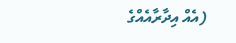(އެއް އިދާރާއެއްގެ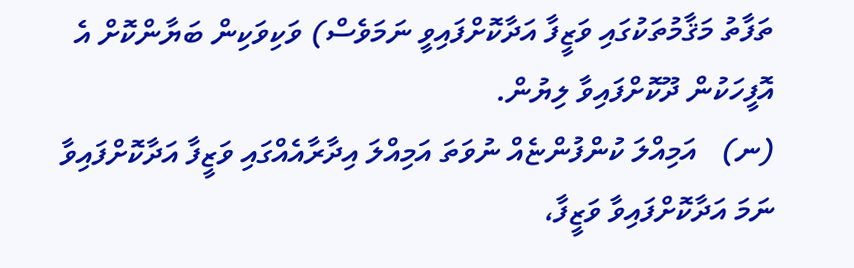ތަފާތު މަޤާމުތަކުގައި ވަޒީފާ އަދާކޮށްފައިވީ ނަމަވެސް) ވަކިވަކިން ބަޔާންކޮށް އެ އޮފީހަކުން ދޫކޮށްފައިވާ ލިޔުން.
(ނ)   އަމިއްލަ ކުންފުންޏެއް ނުވަތަ އަމިއްލަ އިދާރާއެއްގައި ވަޒީފާ އަދާކޮށްފައިވާ ނަމަ އަދާކޮށްފައިވާ ވަޒީފާ،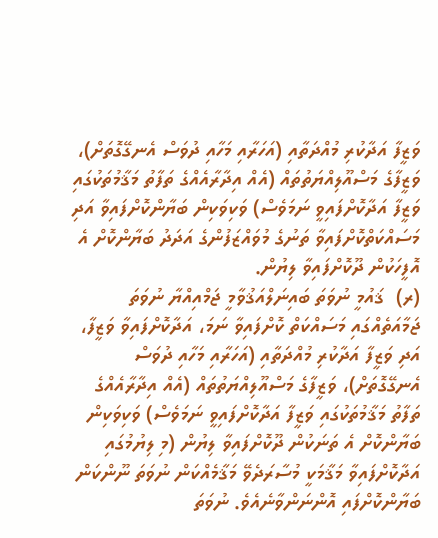ވަޒީފާ އަދާކުރި މުއްދަތާއި (އަހަރާއި މަހާއި ދުވަސް އެނގޭގޮތަށް)، ވަޒީފާގެ މަސްއޫލިއްޔަތުތައް (އެއް އިދާރާއެއްގެ ތަފާތު މަޤާމުތަކުގައި ވަޒީފާ އަދާކޮށްފައިވީ ނަމަވެސް) ވަކިވަކިން ބަޔާންކޮށްފައިވާ އަދި މަސައްކަތްކޮށްފައިވާ ތަނުގެ މުވައްޒަފުންގެ އަދަދު ބަޔާންކޮށް އެ އޮފީހަކުން ދޫކޮށްފައިވާ ލިޔުން.
(ރ)  ޤައުމީ ނުވަތަ ބައިނަލްއަޤުވާމީ ޖަމްއިއްޔާ ނުވަތަ ޖަމާއަތެއްގައި މަސައްކަތް ކޮށްފައިވާ ނަމަ، އަދާކޮށްފައިވާ ވަޒީފާ، އަދި ވަޒީފާ އަދާކުރި މުއްދަތާއި (އަހަރާއި މަހާއި ދުވަސް އެނގޭގޮތަށް)، ވަޒީފާގެ މަސްއޫލިއްޔަތުތައް (އެއް އިދާރާއެއްގެ ތަފާތު މަޤާމުތަކުގައި ވަޒީފާ އަދާކޮށްފައިވީ ނަމަވެސް) ވަކިވަކިން ބަޔާންކޮށް އެ ތަނަކުން ދޫކޮށްފައިވާ ލިޔުން (މި ލިޔުމުގައި އަދާކޮށްފައިވާ މަޤާމަކީ މުސާރަދެވޭ މަޤާމެއްކަން ނުވަތަ ނޫންކަން ބަޔާންކޮށްފައި އޮންނަންވާނެއެވެ. ނުވަތަ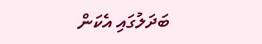ބަދަލުގައި އެކަން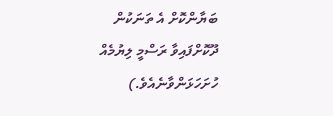ބަޔާންކޮށް އެ ތަނަކުން ދޫކޮށްފައިވާ ރަސްމީ ލިޔުމެއް ހުށަހަޅަންވާނެއެވެ.)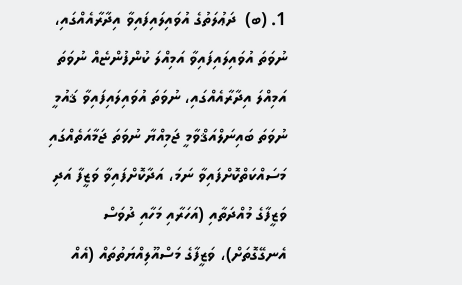1. (ބ)  ދަޢުލަތުގެ އުވައިލައިފައިވާ އިދާރާއެއްގައި، ނުވަތަ އުވައިލައިފައިވާ އަމިއްލަ ކުންފުންޏެއް ނުވަތަ އަމިއްލަ އިދާރާއެއްގައި، ނުވަތަ އުވައިލައިފައިވާ ޤައުމީ ނުވަތަ ބައިނަލްއަޤްވާމީ ޖަމިއްޔާ ނުވަތަ ޖަމާއަތެއްގައި މަސައްކަތްކޮށްފައިވާ ނަމަ، އަދާކޮށްފައިވާ ވަޒީފާ އަދި ވަޒީފާގެ މުއްދަތާއި (އަހަރާއި މަހާއި ދުވަސް އެނގޭގޮތަށް)، ވަޒީފާގެ މަސްއޫލިއްޔަތުތައް (އެއް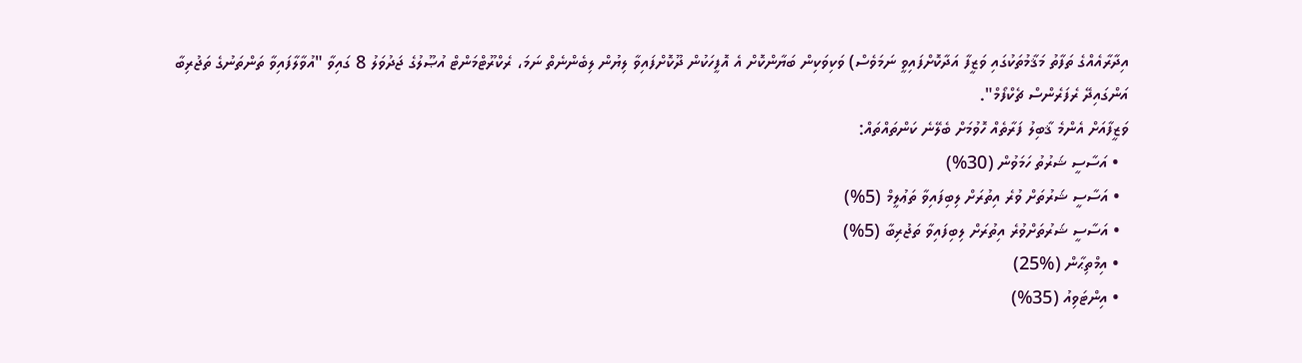އިދާރާއެއްގެ ތަފާތު މަޤާމުތަކުގައި ވަޒީފާ އަދާކޮށްފައިވީ ނަމަވެސް) ވަކިވަކިން ބަޔާންކޮށް އެ އޮފީހަކުން ދޫކޮށްފައިވާ ލިޔުން ލިބެންނެތް ނަމަ، ރެކްރޫޓްމަންޓް އުޞޫލުގެ ޖަދުވަލު 8 ގައިވާ "އުވާލާފައިވާ ތަންތަނުގެ ތަޖުރިބާ އަންގައިދޭ ރެފަރެންސް ޗެކްފޯމް".
ވަޒީފާއަށް އެންމެ ޤާބިލު ފަރާތެއް ހޮވުމަށް ބެލޭނެ ކަންތައްތައް:
  • އަސާސީ ޝަރުތު ހަމަވުން (30%)
  • އަސާސީ ޝަރުތަށް ވުރެ އިތުރަށް ލިބިފައިވާ ތަޢުލީމް (5%)
  • އަސާސީ ޝަރުތަށްވުރެ އިތުރަށް ލިބިފައިވާ ތަޖުރިބާ (5%)
  • އިމްތިޙާން (%25)
  • އިންޓަވިއު (35%)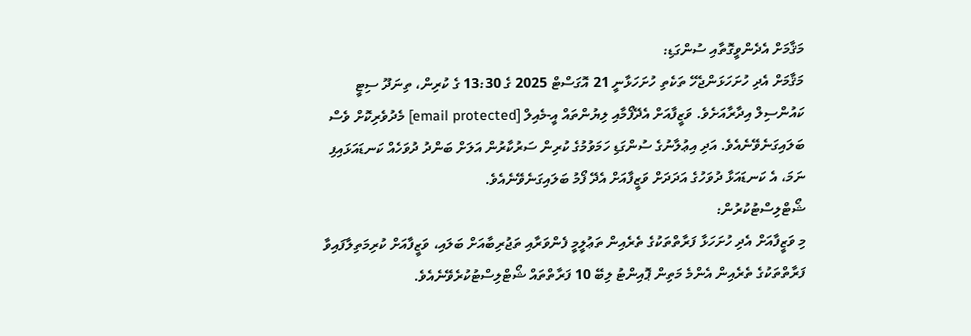މަޤާމަށް އެދެންވީގޮތާއި ސުންގަޑި:
މަޤާމަށް އެދި ހުށަހަޅަންޖެހޭ ތަކެތި ހުށަހަޅާނީ 21 އޮގަސްޓް 2025 ގެ 13:30 ގެ ކުރިން، ތިނަދޫ ސިޓީ ކައުންސިލް އިދާރާއަށެވެ. ވަޒީފާއަށް އެދޭފޯމާއި ލިޔުންތައް އީ-މެއިލް [email protected] މެދުވެރިކޮށް ވެސް ބަލައިގަނެވޭނެއެވެ. އަދި އިޢުލާނުގެ ސުންގަޑި ހަމަވުމުގެ ކުރިން ސަރުކާރުން އަލަށް ބަންދު ދުވަހެއް ކަނޑައަޅައިފި ނަމަ، އެ ކަނޑައަޅާ ދުވަހުގެ އަދަދަށް ވަޒީފާއަށް އެދޭ ފޯމު ބަލައިގަނެވޭނެއެވެ.
ޝޯޓްލިސްޓުކުރުން:
މި ވަޒީފާއަށް އެދި ހުށަހަޅާ ފަރާތްތަކުގެ ތެރެއިން ތަޢުލީމީ ފެންވަރާއި ތަޖުރިބާއަށް ބަލައި، ވަޒީފާއަށް ކުރިމަތިލާފައިވާ ފަރާތްތަކުގެ ތެރެއިން އެންމެ މަތިން ޕޮއިންޓު ލިބޭ 10 ފަރާތްތައް ޝޯޓްލިސްޓުކުރެވޭނެއެވެ.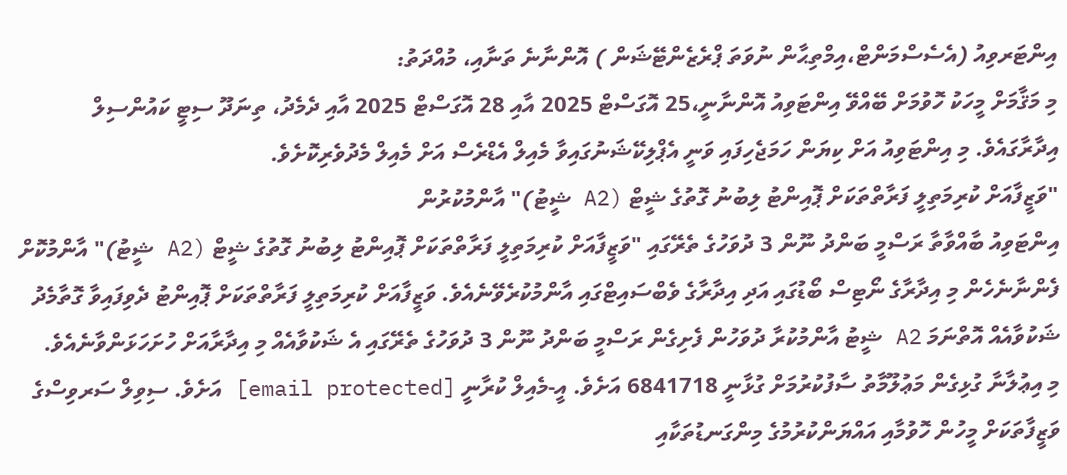އިންޓަރވިއު (އެސެސްމަންޓް،އިމްތިޙާން ނުވަތަ ޕްރެޒެންޓޭޝަން ) އޮންނާނެ ތަނާއި، މުއްދަތު:
މި މަޤާމަށް މީހަކު ހޮވުމަށް ބޭއްވޭ އިންޓަވިއު އޮންނާނީ،25 އޮގަސްޓް 2025 އާއި 28 އޮގަސްޓް 2025 އާއި ދެމެދު، ތިނަދޫ ސިޓީ ކައުންސިލް އިދާރާގައެވެ. މި އިންޓަވިއު އަށް ކިޔަން ހަމަޖެހިފައި ވަނީ އެޕްލިކޭޝަނުގައިވާ މެއިލް އެޑްރެސް އަށް މެއިލް މެދުވެރިކޮށެވެ.
"ވަޒީފާއަށް ކުރިމަތިލީ ފަރާތްތަކަށް ޕޮއިންޓު ލިބުނު ގޮތުގެ ޝީޓް (A2 ޝީޓު)" އާންމުކުރުން
އިންޓަވިއު ބާއްވާތާ ރަސްމީ ބަންދު ނޫން 3 ދުވަހުގެ ތެރޭގައި "ވަޒީފާއަށް ކުރިމަތިލީ ފަރާތްތަކަށް ޕޮއިންޓު ލިބުނު ގޮތުގެ ޝީޓް (A2 ޝީޓު)" އާންމުކޮށް ފެންނާނެހެން މި އިދާރާގެ ނޯޓިސް ބޯޑުގައި އަދި އިދާރާގެ ވެބްސައިޓްގައި އާންމުކުރެވޭނެއެވެ. ވަޒީފާއަށް ކުރިމަތިލީ ފަރާތްތަކަށް ޕޮއިންޓު ދެވިފައިވާ ގޮތާމެދު ޝަކުވާއެއް އޮތްނަމަ A2 ޝީޓު އާންމުކުރާ ދުވަހުން ފެށިގެން ރަސްމީ ބަންދު ނޫން 3 ދުވަހުގެ ތެރޭގައި އެ ޝަކުވާއެއް މި އިދާރާއަށް ހުށަހަޅަންވާނެއެވެ.
މި އިޢުލާނާ ގުޅިގެން މަޢުލޫމާތު ސާފުކުރުމަށް ގުޅާނީ 6841718 އަށެވެ. އީ-މެއިލް ކުރާނީ [email protected] އަށެވެ. ސިވިލް ސަރވިސްގެ ވަޒީފާތަކަށް މީހުން ހޮވުމާއި އައްޔަންކުރުމުގެ މިންގަނޑުތަކާއި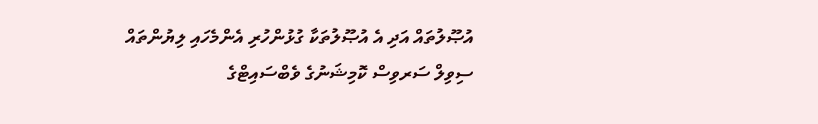އުޞޫލުތައް އަދި އެ އުޞޫލުތަކާ ގުޅުންހުރި އެންމެހައި ލިޔުންތައް ސިވިލް ސަރވިސް ކޮމިޝަނުގެ ވެބްސައިޓްގެ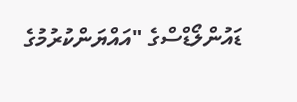ޑައުންލޯޑްސްގެ "އައްޔަންކުރުމުގެ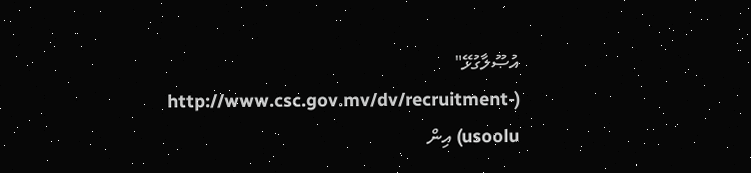އުޞޫލާގުޅޭ" (http://www.csc.gov.mv/dv/recruitment-usoolu) އިން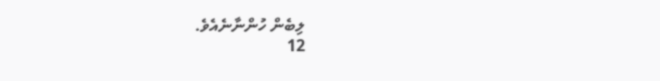ލިބެން ހުންނާނެއެވެ.
12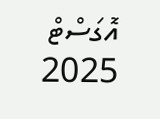އޮގަސްޓް 2025